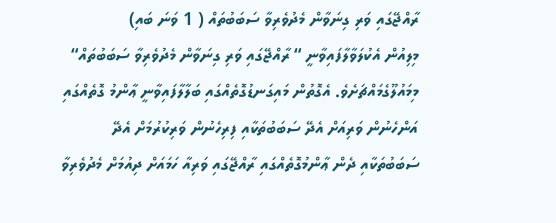ރާއްޖޭގައި ވަރި ގިނަވާން މެދުވެރިވާ ސަބަބުތައް ( 1 ވަނަ ބައި)
މިލިއުން އެކުލަވާލާފައިވާނީ “ ރާއްޖޭގައި ވަރި ގިނަވާން މެދުވެރިވާ ސަބަބުތައް“ މިމައުލޫގެމައްޗަށެވެ. އެގޮތުން މައިގަނޑުގޮތެއްގައި ބަލާލާފައިވާނީ ޢާންމު ގޮތެއްގައި އަންހެނުން ވަރިއަށް އެދޭ ސަބަބުތަކާއި ފިރިހެނުން ވަރިކުރުމަށް އެދޭ ސަބަބުތަކާއި ދެން ޢާންމުގޮތެއްގައި ރާއްޖޭގައި ވަރިއާ ހަމައަށް ދިއުމަށް މެދުވެރިވާ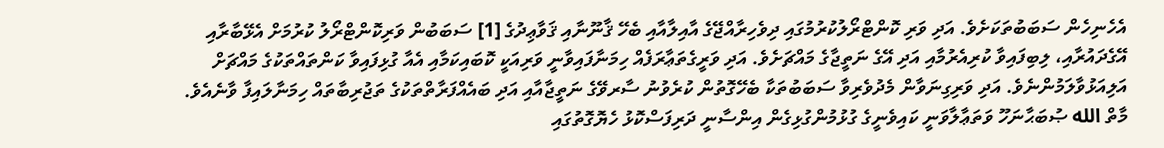އެހެނިހެން ސަބަބުތަކަށެވެ. އަދި ވަރި ކޮންޓްރޯލުކުރުމުގައި ދިވެހިރާއްޖޭގެ އާއިލާއާއި ބެހޭ ޤާނޫނާއި ޤަވާޢިދުގެ [1] ސަބަބުން ވަރިކޮންޓްރޯލު ކުރުމަށް އެޅޭބާރާއި އޭގެދައުރާއި، ލިބިފައިވާ ކުރިއެރުމާއި އަދި އޭގެ ނަތީޖާގެ މައްޗަށެވެ. އަދި ވަރީގެތަޢާރަފެއް ހިމަނާފައިވާނީ ވަރިއަކީ ކޮބައިކަމާއި އެއާ ގުޅިފައިވާ ކަންތައްތަކުގެ މައްޗަށް އަލިއަޅުވާލަމުންނެވެ. އަދި ވަރިގިނަވާން މެދުވެރިވާ ސަބަބުތަކާ ބެހޭގޮތުން ކުރެވުނު ސާރވޭގެ ނަތީޖާއާއި އަދި ބައެއްފަރާތްތަކުގެ ތަޖުރިބާތައް ހިމަނާލައިފާ ވާނެއެވެ.
މާތް الله ޞުބަޙާނަހޫ ވަތަޢާލާވަނީ ކައިވެނީގެ ގުޅުމުންގުޅިގެން އިންސާނީ ދަރިފަސްކޮޅު ހެޔޮގޮތުގައި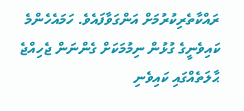ރައްކާތެރިކުރުމަށް އަންގަވާފައެވެ. ހަމައެހެންމެ ކައިވެނީގެ ގުޅުން ނިމުމަކަށް ގެންނަން ޖެހިއްޖެ ޙާލަތެއްގައި ކައިވެނި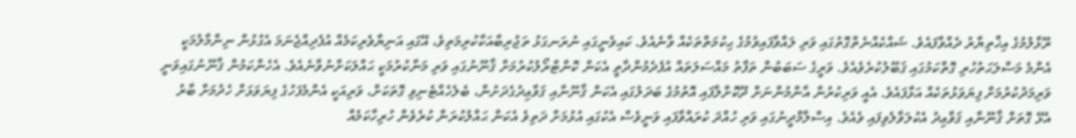ރޫޅާލުމުގެ އިޚްތިޔާރު ދެއްވާފައެވެ. ޝައްކެއްނެތްގޮތުގައި ވަރި ލައްވާފައިވުމުގެ ޙިކުމަތްތަކެއް ވާނެއެވެ. ކައިވެނީގައި ނުރަނގަޅު ތަޖުރިބާއަކާކުރިމަތިވެ، އޭގައި އަނިޔާވެރިކަމެއް އުފެދިއްޖެނަމަ އެގުޅުން ނިންމާލުމަކީ އެންމެ މަސްލަޙަތުހުރި ގޮތްކަމުގައި ޤަބޫލުކުރެވެއެވެ. ވަރީގެ ސަބަބުން ތަފާތު މައްސަލަތައް އުފެދެމުންދާތީ އެކަން ކޮންޓްރޯލުކުރުމަށް ޤާނޫނުގައި ވަރި މަނާކުރުމަކީ ޙައްލަކަށްނުވާނެއެވެ. އެހެންކަމުން ޤާނޫނުގައިވަނީ ވަރިމަދުކުރުމަށް ފިޔަވަޅުތަކެއް އަޅާފައެވެ. އެއީ ވަރިކުރުން އާންމުންނަށް ދޫކޮށްލާފައި އޮތުމުގެ ބަދަލުގައި އެކަން ޤާނޫނާއި ޤަވާޢިދުގެދަށުން، ބެލެހެއްޓެނިވި ގޮތަކަށް، ވަރިއަކީ އެންމެފަހުގެ ފިޔަވަޅަށް ހެދުމަށް ބާރު އެޅޭ ގޮތަށް ޤާނޫނާއި ޤަވާޢިދު އެކުލަވާލެވިފައި ވެއެވެ. އިސްލާމްދީނުގައި ވަރި ހުއްދަ ކުރައްވާފައި ވަނީވެސް އެކުގައި އުޅުމަށް ދަތިވެ އެކަން ޙައްލުކުރަން ކުރެވެން ހުރިހާކަމެއް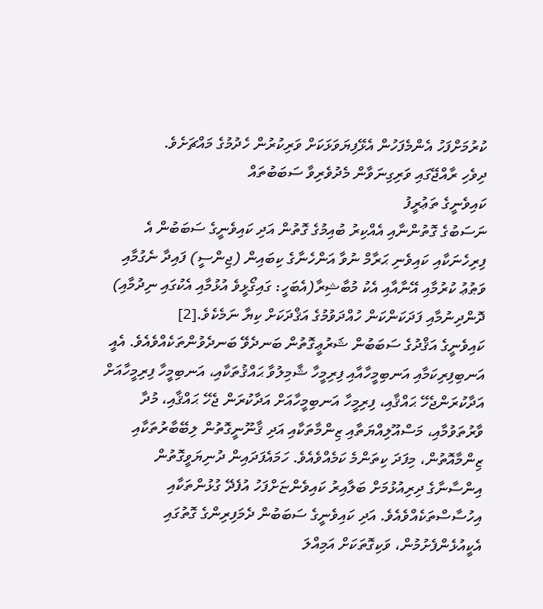ކުރުމަށްފަހު އެންމެފަހުން އެޅޭފިޔަވަޅަކަށް ވަރިކުރުން ހެދުމުގެ މައްޗަށެވެ.
ދިވެހި ރާއްޖޭގައި ވަރިގިނަވާން މެދުވެރިވާ ސަބަބުތައް
ކައިވެނީގެ ތަޢުރީފު
ނަސަބުގެ ގޮތުންނާއި އެއްކިރު ބުއިމުގެ ގޮތުން އަދި ކައިވެނީގެ ސަބަބުން އެ ފިރިހެނަކާއި ކައިވެނި ޙަރާމް ނުވާ އަންހެނާގެ ކިބައިން (ޖިންސީ) ފައިދާ ނެގުމާއި ވަޠުޢު ކުރުމާއި އޭނާއާއި އެކު މުބާޝިރާ(އެބަހީ: ގައިގޯޅީވެ އުޅުމާއި އެކުގައި ނިދުމާއި) ދޮންދިނުމާއި ފަދަކަންކަން ހުއްދަވުމުގެ އަޤްދަކަށް ކިޔާ ނަމެކެވެ.[2]
ކައިވެނީގެ އަޤްދުގެ ސަބަބުން ޝަރުޢީގޮތުން ބަނދެވޭ ބަނދެވުންތަކެއްވެއެވެ. އެއީ އަނބިފިރިކަމާއި އަނބިމީހާއާއި ފިރިމީހާ ޝާމިލުވާ ޙައްޤުތަކާއި، އަނބިމީހާ ފިރިމީހާއަށް އަދާކުރަންޖެހޭ ޙައްޤާއި، ފިރިމީހާ އަނބިމީހާއަށް އަދާކުރަން ޖެހޭ ޙައްޤާއި، މުދާ ވާރުތަވުމާއި، މަސްއޫލިއްޔަތާއި ޒިންމާތަކާއި އަދި ޤާނޫނީގޮތުން ލިބޭބާރުތަކާއި ޒިންމާއޮތުން، މިފަދަ ކިތަންމެ ކަމެއްވެއެވެ. ހަމައެފަދައިން ދުނިޔަވީގޮތުން އިންސާނާގެ ދިރިއުޅުމަށް ބަލާއިރު ކައިވެންޏަށްފަހު އުފެދޭ ގުޅުންތަކާއި އިހުސާސްތަކެއްވެއެވެ. އަދި ކައިވެނީގެ ސަބަބުން ދެމަފިރިންގެ ގޮތުގައި އެކީއުޅެންފެށުމުން، ވަކިގޮތަކަށް އަމިއްލަ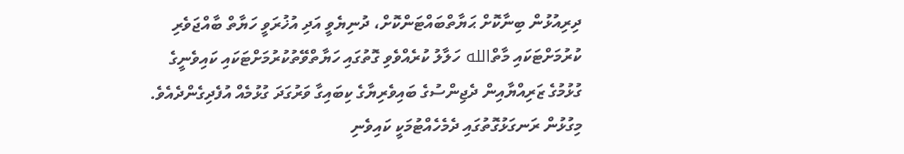ދިރިއުޅުން ބިނާކޮށް ޙަޔާތްބައްޓަންކޮށް، ދުނިޔެވީ އަދި އުޚުރަވީ ހަޔާތް ބާއްޖަވެރި ކުރުމަށްޓަކައި މާތްالله ހަލާލު ކުރެއްވެވި ގޮތުގައި ހަޔާތްވޭތުކުރުމަށްޓަކައި ކައިވެނީގެ ގުޅުމުގެ ޒަރިއްޔާއިން ދެޖިންސުގެ ބައިވެރިޔާގެ ކިބައިގާ ވަރުގަދަ ގުޅުމެއް އުފެދިގެންދެއެވެ. މިގުޅުން ރަނގަޅުގޮތުގައި ދެމެހެއްޓުމަކީ ކައިވެނި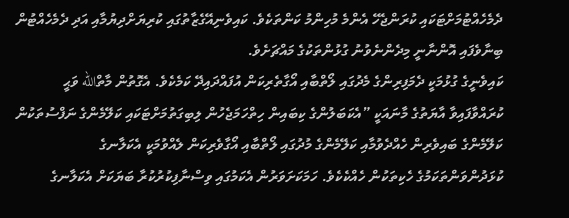ދެމެހެއްޓުމަށްޓަކައި ކުރަންޖެހޭ އެންމެ މުހިންމު ކަންތަކެވެ. ކައިވެނިއޭގެޒާތުގައި ކުރިޔަށްދިޔުމާއި އަދި ދެމެހެއްޓުން ބިނާވެފައި އޮންނާނީ މިދެންނެވުނު ގުޅުންތަކުގެ މައްޗަށެވެ.
ކައިވެނީގެ ގުޅުމަކީ ދެމަފިރިންގެ މެދުގައި ލޯތްބާއި އޯގާތެރިކަން އުފައްދައިދޭ ކަމެކެވެ. އެގޮތުން މާތްالله ވަޙީ ކުރައްވާފައިވާ އާޔަތުގެ މާނައަކީ ”އެކަބަލުންގެ ކިބައިން ހިތްހަމަޖެހުން ލިބިގަތުމަށްޓަކައި ކަލޭމެންގެ ނަފްސުތަކުން ކަލޭމެންގެ ބައިވެރިން ހެއްދެވުމާއި ކަލޭމެންގެ މުދުގައި ލޯތްބާއި އޯގާވެރިކަން ލެއްވުމަކީ އެކަލާނގެ ކުޅަދުންވަންތަކަމުގެ ހެކިތަކުން ހެއްކެކެވެ. ހަމަކަށަވަރުން އެކަމުގައި ވިސްނާފިކުރުކުރާ ބަޔަކަށް އެކަލާނގެ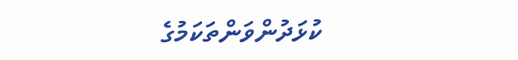ކުޅަދުންވަންތަކަމުގެ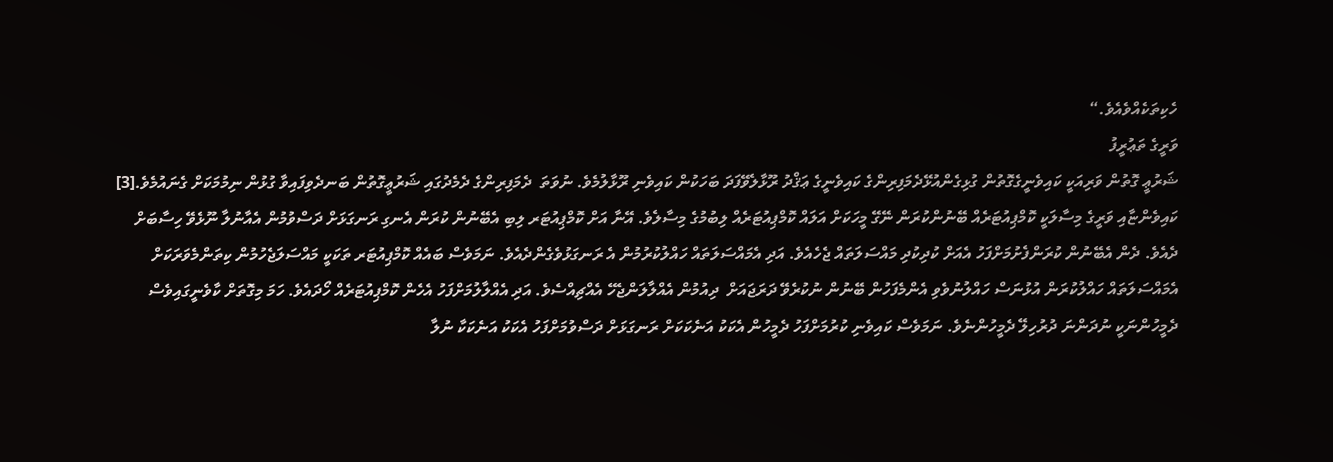ހެކިތަކެއްވެއެވެ.“
ވަރީގެ ތަޢުރީފު
ޝަރުޢީ ގޮތުން ވަރިއަކީ ކައިވެނީގެގޮތުން ގުޅިގެންއުޅޭދެމަފިރިންގެ ކައިވެނީގެ ޢަޤްދު ރޫޅާލެވޭފަދަ ބަހަކުން ކައިވެނި ރޫޅާލުމެވެ. ނުވަތަ  ދެމަފިރިންގެ ދެމެދުގައި ޝަރުޢީގޮތުން ބަނދެވިފައިވާ ގުޅުން ނިމުމަކަށް ގެނައުމެވެ.[3]
ކައިވެންޏާއި ވަރީގެ މިސާލަކީ ކޮމްޕިއުޓަރެއް ބޭނުންކުރަން ނޭގޭ މީހަކަށް އަލައް ކޮމްޕިއުޓަރެއް ލިބުމުގެ މިސާލެވެ. އޭނާ އަށް ކޮމްޕިއުޓަރ ލިބި އެބޭނުން ކުރަން އެނގި ރަނގަޅަށް ދަސްވުމުން އެއާނުލާ ނޫޅެވޭ ހިސާބަށް ދެއެވެ. ދެން އެބޭނުން ކުރަންފެށުމަށްފަހު އެއަށް ކުދިކުދި މައްސަލަތައް ޖެހެއެވެ. އަދި އެމައްސަލަތައް ހައްލުކުރުމުން އެ ރަނގަޅުވެގެންދެއެވެ. ނަމަވެސް ބައެއް ކޮމްޕިއުޓަރ ތަކަކީ މައްސަލަޖެހުމުން ކިތަންމެވަރަކަށް އެމައްސަލަތައް ހައްލުކުރަން އުޅުނަސް ހައްލުނުވެވި އެންމެފަހުން ބޭނުން ނުކުރެވޭ ދަރަޖައަށް  ދިއުމުން އެއްލާލަންޖެހޭ އެއްޗިއްސެވެ. އަދި އެއްލާލުމަށްފަހު އެހެން ކޮމްޕިއުޓަރެއް ހޯދައެވެ. ހަމަ މިގޮތަށް ކާވެނީގައިވެސް ދެމީހުންނަކީ ނުދަންނަ ދުރުހިލޭ ދެމީހުންނެވެ. ނަމަވެސް ކައިވެނި ކުރުމަށްފަހު ދެމީހުން އެކަކު އަނެކަކަށް ރަނގަޅަށް ދަސްވުމަށްފަހު އެކަކު އަނެކަކާ ނުލާ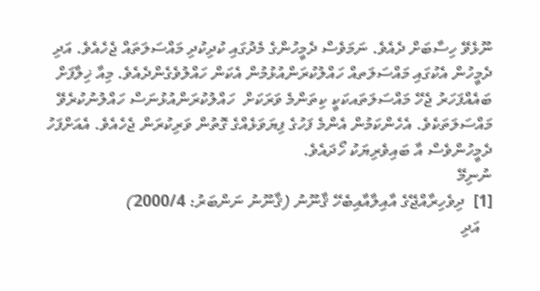ނޫޅެވޭ ހިސާބަށް ދެއެވެ. ނަމަވެސް ދެމީހުންގެ މެދުގައި ކުދިކުދި މައްސަލަތައް ޖެހެއެވެ. އަދި ދެމީހުން އެކުގައި މައްސަލަތއް ހައްލުކުރަންއުޅުމުން އެކަން ހައްލުވެގެންދެއެވެ. މިއާ ޚިލާފަށް ބައެއްފަހަރު ޖެހޭ މައްސަލަތައކަކީ ކިތަންމެ ވަރަކަށް  ހައްލުކުރަންއުޅުނަސް ހައްލުނުކުރެވޭ މައްސަލަތަކެވެ. އެހެންކަމުން އެންމެ ފަހުގެ ފިޔަވަޅެއްގެ ގޮތުން ވަރިކުރަން ޖެހެއެވެ. އެއަށްފަހު ދެމީހުންވެސް އާ ބައިވެރިޔަކު ހޯދައެވެ.
ނުނިމޭ
[1]  ދިވެހިރާއްޖޭގެ އާއިލާއާއިބެހޭ ޤާނޫނު (ޤާނޫނު ނަންބަރު: 2000/4)
   އަދި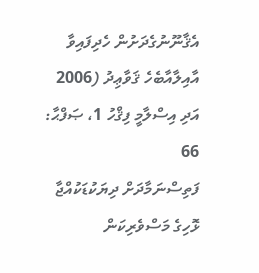އެޤާނޫނުގެދަށުން ހެދިފައިވާ އާއިލާއާބެހެ ޤަވާޢިދު (2006
އަދި އިސްލާމީ ފިޤްހު 1، ޞަފްޙާ: 66
ފަތިސްނަމާދަށް ދިޔަކުޑަކުއްޖާ
ޅޮހިގެ މަސްވެރިކަން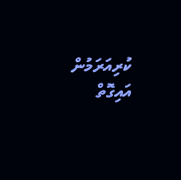ކުރިއަރަމުން އައިގޮތް